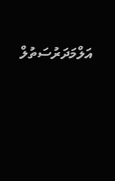އަލްމަދަރުސަތުލް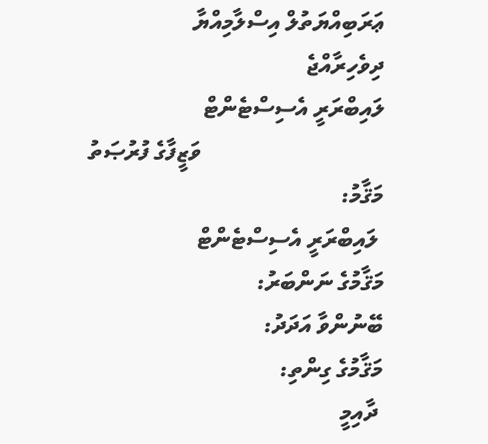ޢަރަބިއްޔަތުލް އިސްލާމިއްޔާ
ދިވެހިރާއްޖެ
ލައިބްރަރީ އެސިސްޓެންޓް
                                ވަޒީފާގެ ފުރުޞަތު
މަޤާމު:
 ލައިބްރަރީ އެސިސްޓެންޓް
މަޤާމުގެ ނަންބަރު:
ބޭނުންވާ އަދަދު:
މަޤާމުގެ ގިންތި:
 ދާއިމީ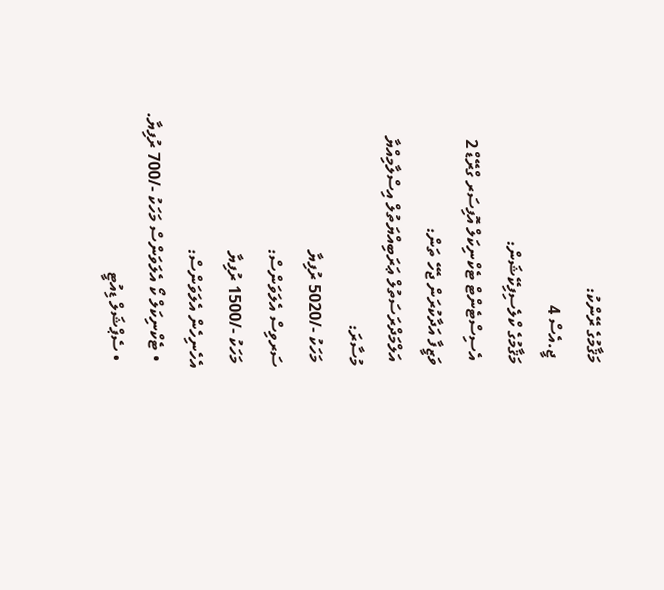މަޤާމުގެ ރޭންކު:
 ޖީ.އެސް 4
މަޤާމުގެ ކްލެސިފިކޭޝަން:
 އެސިސްޓެންޓް ޓެކްނިކަލް އޮފިސަރ ގްރޭޑް 2
ވަޒީފާ އަދާކުރަން ޖެހޭ ތަން:
 އަލްމަދްރަސަތުލް ޢަރަބިއްޔަތުލް އިސްލާމިއްޔާ
މުސާރަ:
 މަހަކު -/5020 ރުފިޔާ
ސަރވިސް އެލަވަންސް:
 މަހަކު -/1500 ރުފިޔާ
އެހެނިހެން އެލަވަންސް:
  • ޓެކްނިކަލް ކޯ އެލަވަންސް މަހަކު -/700 ރުފިޔާ.
  • ސެޕްޝަލް ޑިއުޓީ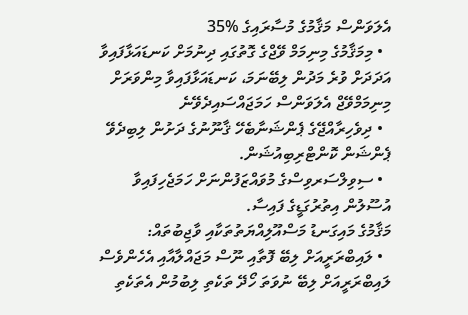އެލަވަންސް މަޤާމުގެ މުސާރައިގެ %35
  • މިމަޤާމުގެ މިނިމަމް ވޭޖްގެ ގޮތުގައި ދިނުމަށް ކަނޑައަޅާފައިވާ އަދަދަށް ވުރެ މަދުން ލިބޭނަމަ، ކަނޑައަޅާފައިވާ މިންވަރަށް މިނިމަމްވޭޖް އެލަވަންސް ހަމަޖައްސައިދެވޭނެ
  • ދިވެހިރާއްޖޭގެ ޕެންޝަނާބެހޭ ޤާނޫނުގެ ދަށުން ލިބިދެވޭ ޕެންޝަން ކޮންޓްރިބިއުޝަން.
  • ސިވިލްސަރވިސްގެ މުވައްޒަފުންނަށް ހަމަޖެހިފައިވާ އުސޫލުން އިތުރުގަޑީގެ ފައިސާ.
މަޤާމުގެ މައިގަނޑު މަސްއޫލިއްޔަތުތަކާއި ވާޖިބުތައް:
  • ލައިބްރަރީއަށް ލިބޭ ފޮތާއި ނޫސް މަޖައްލާއާއި އެހެންވެސް ލައިބްރަރީއަށް ލިބޭ ނުވަތަ ހޯދޭ ތަކެތި ލިބުމުން އެތަކެތި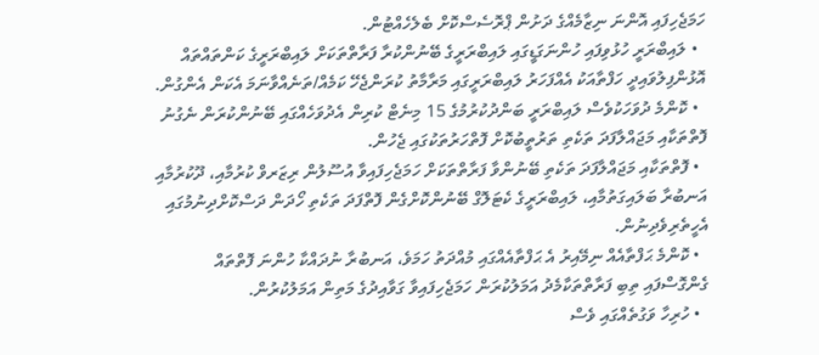ހަމަޖެހިފައި އޮންނަ ނިޒާމެއްގެ ދަށުން ޕްރޮސެސްކޮށް ބެލެހެއްޓުން.
  • ލައިބްރަރީ ހުޅުވިފައި ހުންނަގަޑީގައި ލައިބްރަރީގެ ބޭނުންކުރާ ފަރާތްތަކަށް ލައިބްރަރީގެ ކަންތައްތައް އޮޅުންފިލުވައިދީ ހަފްތާއަކު އެއްފަހަރު ލައިބްރަރީގައި މަރާމާތު ކުރަންޖެހޭ ކަމެއް/ތަނެއްވާނަމަ އެކަން އެންގުން.
  • ކޮންމެ ދުވަހަކުވެސް ލައިބްރަރީ ބަންދުކުރުމުގެ 15 މިނެޓް ކުރިން އެދުވަހެއްގައި ބޭނުންކުރަން ނެގުނު ފޮތްތަކާއި މަޖައްލާފަދަ ތަކެތި ތަރުތީބުކޮށް ފޮތްހަރުތަކުގައި ޖެހުން.
  • ފޮތްތަކާއި މަޖައްލާފަދަ ތަކެތި ބޭނުންވާ ފަރާތްތަކަށް ހަމަޖެހިފައިވާ އުސޫލުން ރިޒަރވް ކުރުމާއި، ދޫކުރުމާއި އަނބުރާ ބަލައިގަތުމާއި، ލައިބްރަރީގެ ކެޓަލޮގް ބޭނުންކޮށްގެން ފޮތްފަދަ ތަކެތި ހޯދަން ދަސްކޮށްދިނުމުގައި އެހީތެރިވެދިނުން.
  • ކޮންމެ ޙަފްތާއެއް ނިމޭއިރު އެ ޙަފްތާއެއްގައި މުއްދަތު ހަމަވެ، އަނބުރާ ނުދައްކާ ހުންނަ ފޮތްތައް ގެންގޮސްފައި ތިބި ފަރާތްތަކާމެދު އަމަލުކުރަން ހަމަޖެހިފައިވާ ގަވާއިދުގެ މަތިން އަމަލުކުރުން.
  • ހުރިހާ ވަގުތެއްގައި ވެސް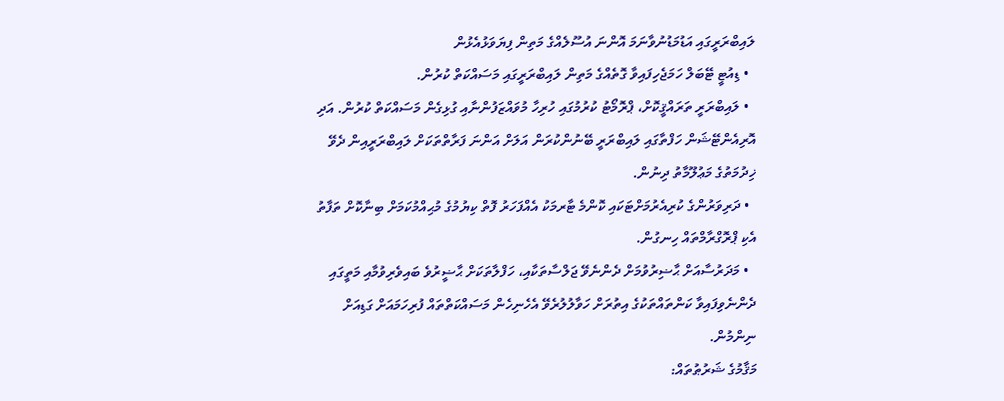ލައިބްރަރީގައި އަޑުމަޑުނުވާނަމަ އޮންނަ އުސޫލެއްގެ މަތިން ފިޔަވަޅުއެޅުން
  • ޑިއުޓީ ޓޭބަލް ހަމަޖެހިފައިވާ ގޮތެއްގެ މަތިން ލައިބްރަރީގައި މަސައްކަތް ކުރުން.
  • ލައިބްރަރީ ތަރައްޤީކޮށް، ޕްރޮމޯޓު ކުރުމުގައި ހުރިހާ މުވައްޒަފުންނާއި ގުޅިގެން މަސައްކަތް ކުރުން. އަދި އޮރިއެންޓޭޝަން ހަފްތާގައި ލައިބްރަރީ ބޭނުންކުރަން އަލަށް އަންނަ ފަރާތްތަކަށް ލައިބްރަރީއިން ދެވޭ ޚިދުމަތުގެ މަޢުލޫމާތު ދިނުން.
  • ދަރިވަރުންގެ ކުރިއެރުމަށްޓަކައި ކޮންމެ ޓާރމަކު އެއްފަހަރު ފޮތް ކިޔުމުގެ މުޙިއްމުކަމަށް ބިނާކޮށް ތަފާތު އެކި ޕްރޮގްރާމްތައް ހިނގުން.
  • މަދަރުސާއަށް ޙާޟިރުވުމަށް ދެންނެވޭ ޖަލްސާތަކާއި، ހަފްލާތަކަށް ޙާޟީރުވެ ބައިވެރިވުމާއި މަތީގައި ދެންނެވިފައިވާ ކަންތައްތަކުގެ އިތުރަށް ހަވާލުލުރެވޭ އެހެނިހެން މަސައްކަތްތައް ފުރިހަމައަށް ގަޑިއަށް ނިންމުން.
މަޤާމުގެ ޝަރުޠުތައް: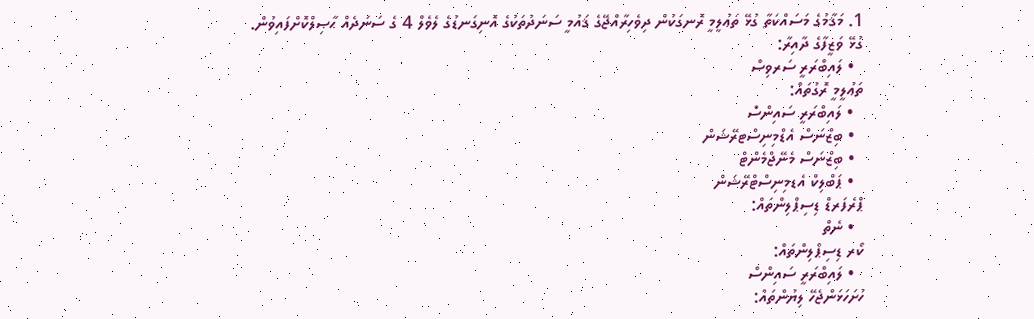1. މަޤާމުގެ މަސައްކަތާ ގުޅޭ ތަޢުލީމީ ރޮނގަކުން ދިވެހިރާއްޖޭގެ ޤައުމީ ސަނަދުތަކުގެ އޮނިގަނޑުގެ ލެވެލް 4 ގެ ސަނަދެއް ޙާޞިލްކޮށްފައިވުން.
ގުޅޭ ވަޒީފާގެ ދާއިރާ:
  • ލައިބްރަރީ ސަރވިސް
ތަޢުލީމީ ރޮގުތައް:
  • ލައިބްރަރީ ސައިންސް
  • ބިޒްނަސް އެޑްމިނިސްޓރޭޝަން
  • ބިޒްނަސް މެނޭޖްމެންޓް
  • ޕަބްލިކް އެޑމިނިސްޓްރޭޝަން
ޕްރެފަރޑް ޑިސިޕްލިންތައް:
  • ނެތް
ކޯރ ޑިސިޕްލިންތައް:
  • ލައިބްރަރީ ސައިންސް
ހުށަހަޅަންޖެހޭ ލިޔުންތައް: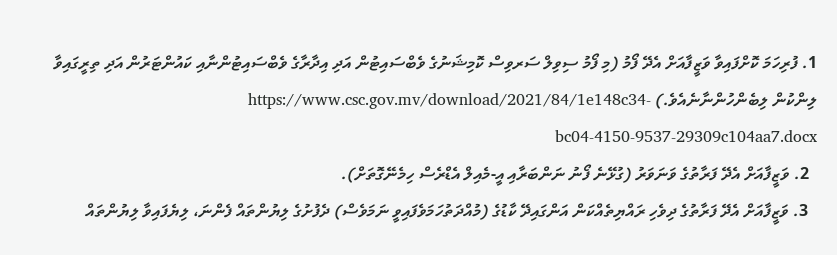1. ފުރިހަމަ ކޮށްފައިވާ ވަޒީފާއަށް އެދޭ ފޯމު (މި ފޯމު ސިވިލް ސަރވިސް ކޮމިޝަނުގެ ވެބްސައިޓުން އަދި އިދާރާގެ ވެބްސައިޓުންނާއި ކައުންޓަރުން އަދި ތިރީގައިވާ ލިންކުން ލިބެންހުންނާނެއެވެ.) https://www.csc.gov.mv/download/2021/84/1e148c34-bc04-4150-9537-29309c104aa7.docx
  2. ވަޒީފާއަށް އެދޭ ފަރާތުގެ ވަނަވަރު (ގުޅޭނެ ފޯނު ނަންބަރާއި އީ-މެއިލް އެޑްރެސް ހިމެނޭގޮތަށް).
  3. ވަޒީފާއަށް އެދޭ ފަރާތުގެ ދިވެހި ރައްޔިތެއްކަން އަންގައިދޭ ކާޑުގެ (މުއްދަތުހަމަވެފައިވީ ނަމަވެސް) ދެފުށުގެ ލިޔުންތައް ފެންނަ، ލިޔެފައިވާ ލިޔުންތައް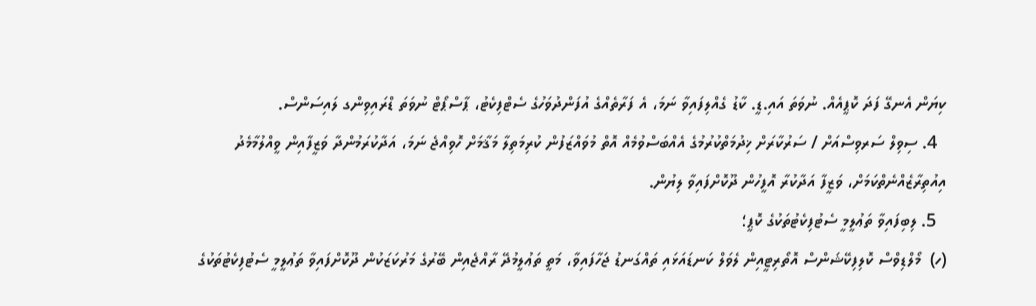ކިޔަން އެނގޭ ފަދަ ކޮޕީއެއް. ނުވަތަ އައި.ޑީ. ކާޑު ގެއްލިފައިވާ ނަމަ، އެ ފަރާތެއްގެ އުފަންދުވަހުގެ ސެޓްފިކެޓު، ޕާސްޕޯޓް ނުވަތަ ޑްރައިވިންގ ލައިސަންސް.
  4. ސިވިލް ސަރވިސްއަށް / ސަރުކާރަށް ޚިދުމަތްކުރުމުގެ އެއްބަސްވުމެއް އޮތް މުވައްޒަފުން ކުރިމަތިލާ މަޤާމަށް ހޮވިއްޖެ ނަމަ، އަދާކުރަމުންދާ ވަޒީފާއިން ވީއްލުމާމެދު އިއުތިރާޒެއްނެތްކަމަށް، ވަޒީފާ އަދާކުރާ އޮފީހުން ދޫކޮށްފައިވާ ލިޔުން.
  5. ލިބިފައިވާ ތަޢުލީމީ ސެޓުފިކެޓުތަކުގެ ކޮޕީ؛
(ހ)  މޯލްޑިވްސް ކޮލިފިކޭޝަންސް އޮތޯރިޓީއިން ލެވަލް ކަނޑައަޅައި ތައްގަނޑު ޖަހާފައިވާ، މަތީ ތަޢުލީމުދޭ ރާއްޖެއިން ބޭރުގެ މަރުކަޒަކުން ދޫކޮށްފައިވާ ތަޢުލީމީ ސެޓުފިކެޓުތަކުގެ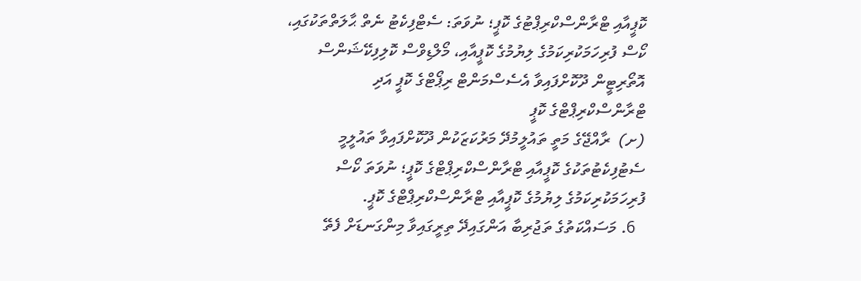ކޮޕީއާއި ޓްރާންސްކްރިޕްޓުގެ ކޮޕީ؛ ނުވަތަ: ސެޓްފިކެޓު ނެތް ޙާލަތްތަކުގައި، ކޯސް ފުރިހަމަކުރިކަމުގެ ލިޔުމުގެ ކޮޕީއާއި، މޯލްޑިވްސް ކޮލިފިކޭޝަންސް އޮތޯރިޓީން ދޫކޮށްފައިވާ އެސެސްމަންޓް ރިޕޯޓްގެ ކޮޕީ އަދި ޓްރާންސްކްރިޕްޓްގެ ކޮޕީ
(ށ)  ރާއްޖޭގެ މަތީ ތައުލީމުދޭ މަރުކަޒަކުން ދޫކޮށްފައިވާ ތައުލީމީ ސެޓުފިކެޓުތަކުގެ ކޮޕީއާއި ޓްރާންސްކްރިޕްޓްގެ ކޮޕީ؛ ނުވަތަ ކޯސް ފުރިހަމަކުރިކަމުގެ ލިޔުމުގެ ކޮޕީއާއި ޓްރާންސްކްރިޕްޓްގެ ކޮޕީ.
  6. މަސައްކަތުގެ ތަޖުރިބާ އަންގައިދޭ ތިރީގައިވާ މިންގަނޑަށް ފެތޭ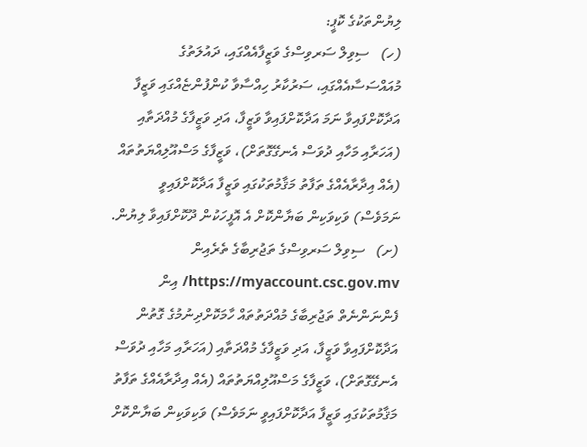ލިޔުންތަކުގެ ކޮޕީ:
(ހ)   ސިވިލް ސަރވިސްގެ ވަޒީފާއެއްގައި، ދައުލަތުގެ މުއައްސަސާއެއްގައި، ސަރުކާރު ހިއްސާވާ ކުންފުންޏެއްގައި ވަޒީފާ އަދާކޮށްފައިވާ ނަމަ އަދާކޮށްފައިވާ ވަޒީފާ، އަދި ވަޒީފާގެ މުއްދަތާއި (އަހަރާއި މަހާއި ދުވަސް އެނގޭގޮތަށް)، ވަޒީފާގެ މަސްއޫލިއްޔަތުތައް (އެއް އިދާރާއެއްގެ ތަފާތު މަޤާމުތަކުގައި ވަޒީފާ އަދާކޮށްފައިވީ ނަމަވެސް) ވަކިވަކިން ބަޔާންކޮށް އެ އޮފީހަކުން ދޫކޮށްފައިވާ ލިޔުން.
(ށ)   ސިވިލް ސަރވިސްގެ ތަޖުރިބާގެ ތެރެއިން https://myaccount.csc.gov.mv/ އިން ފެންނަންނެތް ތަޖުރިބާގެ މުއްދަތުތައް ހާމަކޮށްދިނުމުގެ ގޮތުން އަދާކޮށްފައިވާ ވަޒީފާ، އަދި ވަޒީފާގެ މުއްދަތާއި (އަހަރާއި މަހާއި ދުވަސް އެނގޭގޮތަށް)، ވަޒީފާގެ މަސްއޫލިއްޔަތުތައް (އެއް އިދާރާއެއްގެ ތަފާތު މަޤާމުތަކުގައި ވަޒީފާ އަދާކޮށްފައިވީ ނަމަވެސް) ވަކިވަކިން ބަޔާންކޮށް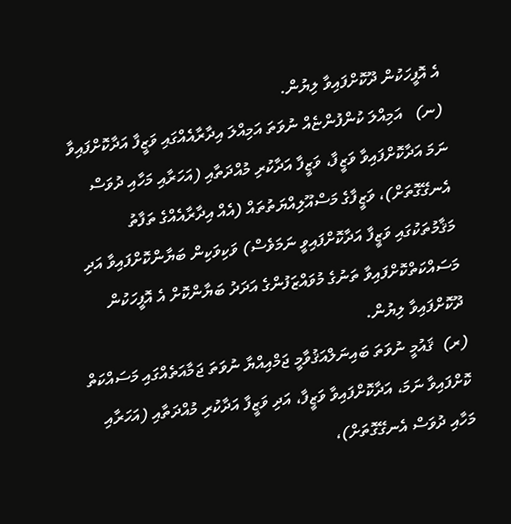އެ އޮފީހަކުން ދޫކޮށްފައިވާ ލިޔުން.
(ނ)   އަމިއްލަ ކުންފުންޏެއް ނުވަތަ އަމިއްލަ އިދާރާއެއްގައި ވަޒީފާ އަދާކޮށްފައިވާ ނަމަ އަދާކޮށްފައިވާ ވަޒީފާ، ވަޒީފާ އަދާކުރި މުއްދަތާއި (އަހަރާއި މަހާއި ދުވަސް އެނގޭގޮތަށް)، ވަޒީފާގެ މަސްއޫލިއްޔަތުތައް (އެއް އިދާރާއެއްގެ ތަފާތު މަޤާމުތަކުގައި ވަޒީފާ އަދާކޮށްފައިވީ ނަމަވެސް) ވަކިވަކިން ބަޔާންކޮށްފައިވާ އަދި މަސައްކަތްކޮށްފައިވާ ތަނުގެ މުވައްޒަފުންގެ އަދަދު ބަޔާންކޮށް އެ އޮފީހަކުން ދޫކޮށްފައިވާ ލިޔުން.
(ރ)  ޤައުމީ ނުވަތަ ބައިނަލްއަޤުވާމީ ޖަމްއިއްޔާ ނުވަތަ ޖަމާއަތެއްގައި މަސައްކަތް ކޮށްފައިވާ ނަމަ، އަދާކޮށްފައިވާ ވަޒީފާ، އަދި ވަޒީފާ އަދާކުރި މުއްދަތާއި (އަހަރާއި މަހާއި ދުވަސް އެނގޭގޮތަށް)،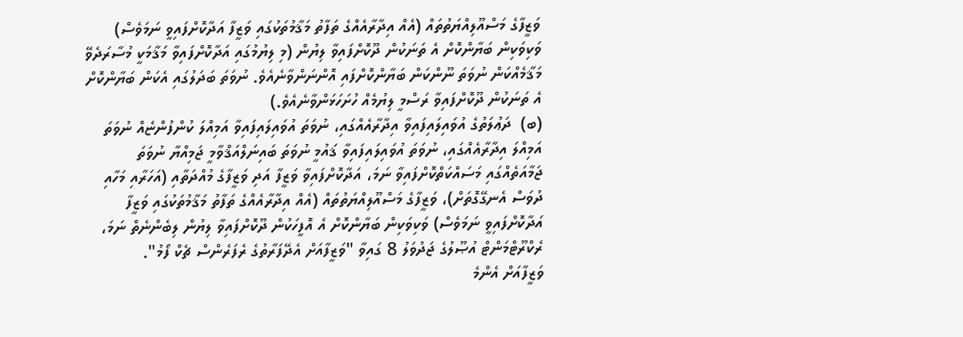ވަޒީފާގެ މަސްއޫލިއްޔަތުތައް (އެއް އިދާރާއެއްގެ ތަފާތު މަޤާމުތަކުގައި ވަޒީފާ އަދާކޮށްފައިވީ ނަމަވެސް) ވަކިވަކިން ބަޔާންކޮށް އެ ތަނަކުން ދޫކޮށްފައިވާ ލިޔުން (މި ލިޔުމުގައި އަދާކޮށްފައިވާ މަޤާމަކީ މުސާރަދެވޭ މަޤާމެއްކަން ނުވަތަ ނޫންކަން ބަޔާންކޮށްފައި އޮންނަންވާނެއެވެ. ނުވަތަ ބަދަލުގައި އެކަން ބަޔާންކޮށް އެ ތަނަކުން ދޫކޮށްފައިވާ ރަސްމީ ލިޔުމެއް ހުށަހަޅަންވާނެއެވެ.)
(ބ)  ދަޢުލަތުގެ އުވައިލައިފައިވާ އިދާރާއެއްގައި، ނުވަތަ އުވައިލައިފައިވާ އަމިއްލަ ކުންފުންޏެއް ނުވަތަ އަމިއްލަ އިދާރާއެއްގައި، ނުވަތަ އުވައިލައިފައިވާ ޤައުމީ ނުވަތަ ބައިނަލްއަޤްވާމީ ޖަމިއްޔާ ނުވަތަ ޖަމާއަތެއްގައި މަސައްކަތްކޮށްފައިވާ ނަމަ، އަދާކޮށްފައިވާ ވަޒީފާ އަދި ވަޒީފާގެ މުއްދަތާއި (އަހަރާއި މަހާއި ދުވަސް އެނގޭގޮތަށް)، ވަޒީފާގެ މަސްއޫލިއްޔަތުތައް (އެއް އިދާރާއެއްގެ ތަފާތު މަޤާމުތަކުގައި ވަޒީފާ އަދާކޮށްފައިވީ ނަމަވެސް) ވަކިވަކިން ބަޔާންކޮށް އެ އޮފީހަކުން ދޫކޮށްފައިވާ ލިޔުން ލިބެންނެތް ނަމަ، ރެކްރޫޓްމަންޓް އުޞޫލުގެ ޖަދުވަލު 8 ގައިވާ "ވަޒީފާއަށް އެދޭފަރާތުގެ ރެފަރެންސް ޗެކް ފޯމު".
ވަޒީފާއަށް އެންމެ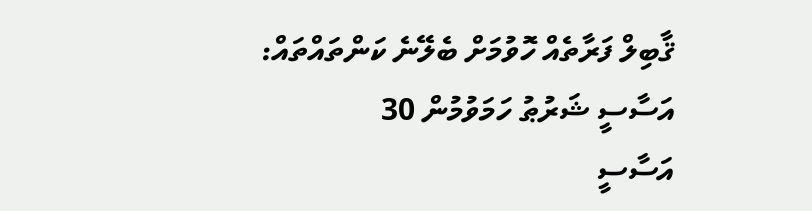ޤާބިލް ފަރާތެއް ހޮވުމަށް ބެލޭނެ ކަންތައްތައް:
އަސާސީ ޝަރުޠު ހަމަވުމުން 30
އަސާސީ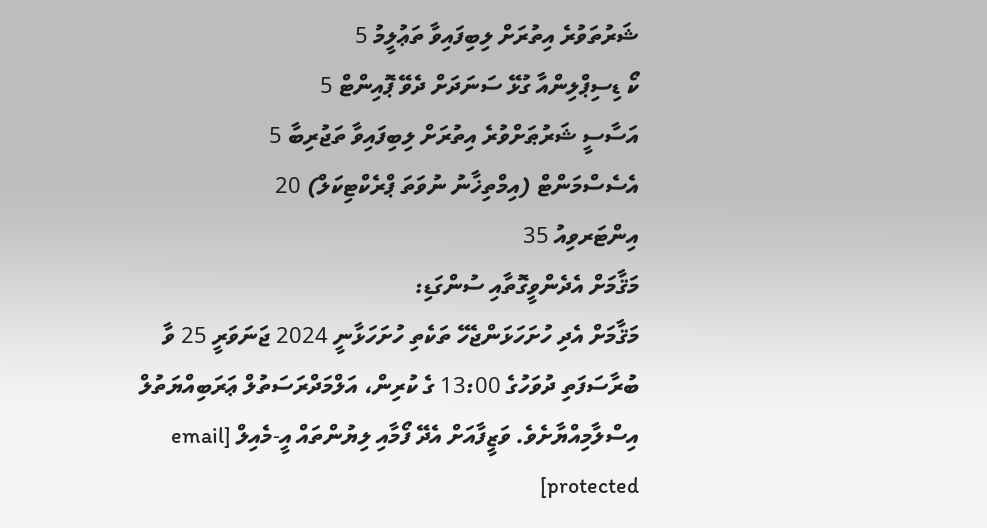ޝަރުތަވުރެ އިތުރަށް ލިބިފައިވާ ތަޢުލީމު 5
ކޯ ޑިސިޕްލިންއާ ގުޅޭ ސަނަދަށް ދެވޭ ޕޮއިންޓް 5
އަސާސީ ޝަރުޠަށްވުރެ އިތުރަށް ލިބިފައިވާ ތަޖުރިބާ 5
އެސެސްމަންޓް (އިމްތިޚާނު ނުވަތަ ޕްރެކްޓިކަލް) 20
އިންޓަރވިއު 35
މަޤާމަށް އެދެންވީގޮތާއި ސުންގަޑި:
މަޤާމަށް އެދި ހުށަހަޅަންޖެހޭ ތަކެތި ހުށަހަޅާނީ 2024 ޖަނަވަރީ 25 ވާ ބުރާސަފަތި ދުވަހުގެ 13:00 ގެ ކުރިން، އަލްމަދްރަސަތުލް ޢަރަބިއްޔަތުލް އިސްލާމިއްޔާށެވެ. ވަޒީފާއަށް އެދޭ ފޯމާއި ލިޔުންތައް އީ-މެއިލް [email protected]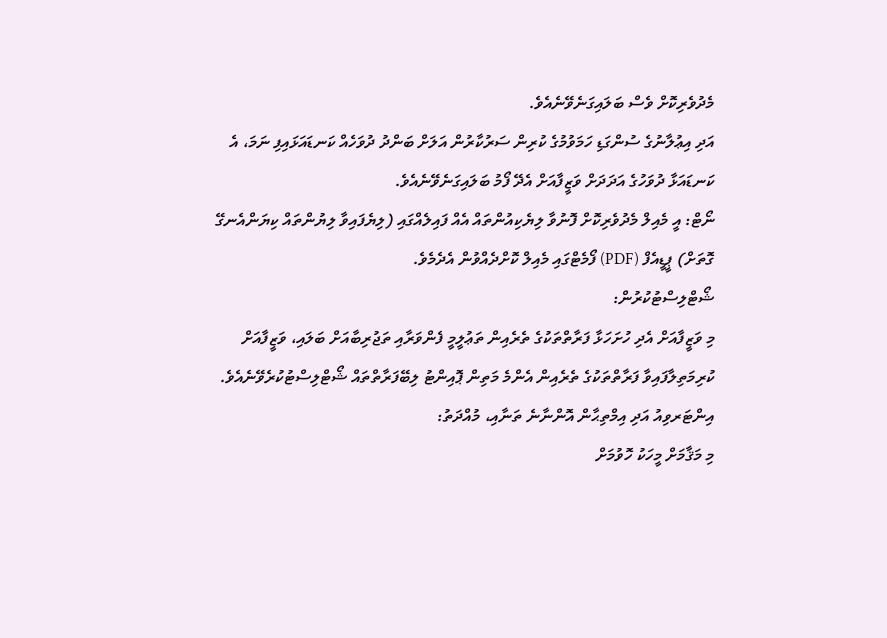މެދުވެރިކޮށް ވެސް ބަލައިގަނެވޭނެއެވެ.
އަދި އިޢުލާނުގެ ސުންގަޑި ހަމަވުމުގެ ކުރިން ސަރުކާރުން އަލަށް ބަންދު ދުވަހެއް ކަނޑައަޅައިފި ނަމަ، އެ ކަނޑައަޅާ ދުވަހުގެ އަދަދަށް ވަޒީފާއަށް އެދޭ ފޯމު ބަލައިގަނެވޭނެއެވެ.
ނޯޓް: އީ މެއިލް މެދުވެރިކޮށް ފޮނުވާ ލިޔެކިއުންތައް އެއް ފައިލެއްގައި (ލިޔެފައިވާ ލިޔުންތައް ކިޔަންއެނގޭ ގޮތަށް) ޕީޑީއެފް (PDF) ފޯމެޓްގައި މެއިލް ކޮށްދެއްވުން އެދެމެވެ.
ޝޯޓްލިސްޓުކުރުން:
މި ވަޒީފާއަށް އެދި ހުށަހަޅާ ފަރާތްތަކުގެ ތެރެއިން ތަޢުލީމީ ފެންވަރާއި ތަޖުރިބާއަށް ބަލައި، ވަޒީފާއަށް ކުރިމަތިލާފައިވާ ފަރާތްތަކުގެ ތެރެއިން އެންމެ މަތިން ޕޮއިންޓު ލިބޭފަރާތްތައް ޝޯޓްލިސްޓުކުރެވޭނެއެވެ.
އިންޓަރވިއު އަދި އިމްތިޙާން އޮންނާނެ ތަނާއި، މުއްދަތު:
މި މަޤާމަށް މީހަކު ހޮވުމަށް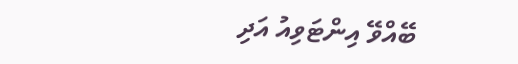ބޭއްވޭ އިންޓަވިއު އަދި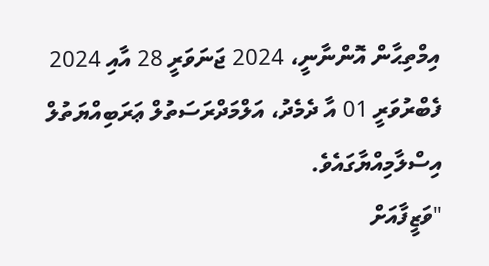އިމްތިޙާން އޮންނާނީ، 2024 ޖަނަވަރީ 28 އާއި 2024 ފެބްރުވަރީ 01 އާ ދެމެދު، އަލްމަދްރަސަތުލް ޢަރަބިއްޔަތުލް އިސްލާމިއްޔާގައެވެ.
"ވަޒީފާއަށް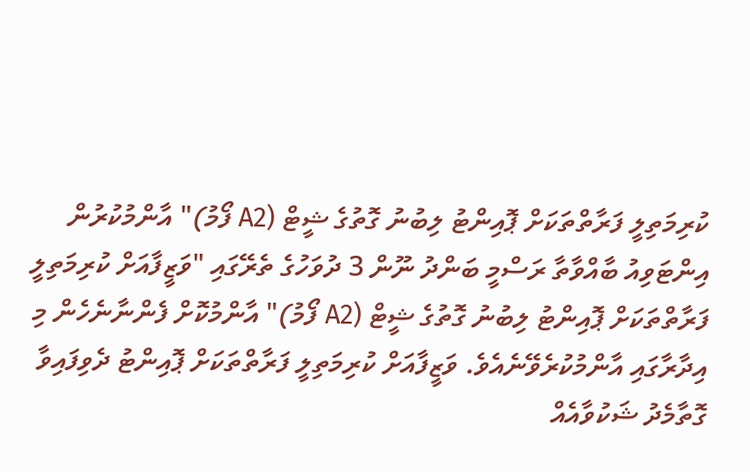ކުރިމަތިލީ ފަރާތްތަކަށް ޕޮއިންޓު ލިބުނު ގޮތުގެ ޝީޓް (A2 ފޯމު)" އާންމުކުރުން
އިންޓަވިއު ބާއްވާތާ ރަސްމީ ބަންދު ނޫން 3 ދުވަހުގެ ތެރޭގައި "ވަޒީފާއަށް ކުރިމަތިލީ ފަރާތްތަކަށް ޕޮއިންޓު ލިބުނު ގޮތުގެ ޝީޓް (A2 ފޯމު)" އާންމުކޮށް ފެންނާނެހެން މި އިދާރާގައި އާންމުކުރެވޭނެއެވެ. ވަޒީފާއަށް ކުރިމަތިލީ ފަރާތްތަކަށް ޕޮއިންޓު ދެވިފައިވާ ގޮތާމެދު ޝަކުވާއެއް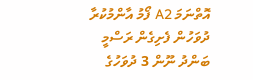އޮތްނަމަ A2 ފޯމު އާންމުކުރާ ދުވަހުން ފެށިގެން ރަސްމީ ބަންދު ނޫން 3 ދުވަހުގެ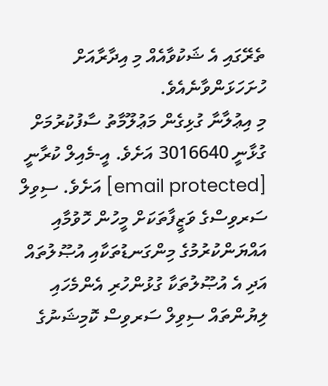ތެރޭގައި އެ ޝަކުވާއެއް މި އިދާރާއަށް ހުށަހަޅަންވާނެއެވެ.
މި އިޢުލާނާ ގުޅިގެން މަޢުލޫމާތު ސާފުކުރުމަށް ގުޅާނީ 3016640 އަށެވެ. އީ-މެއިލް ކުރާނީ [email protected] އަށެވެ. ސިވިލް ސަރވިސްގެ ވަޒީފާތަކަށް މީހުން ހޮވުމާއި އައްޔަންކުރުމުގެ މިންގަނޑުތަކާއި އުޞޫލުތައް އަދި އެ އުޞޫލުތަކާ ގުޅުންހުރި އެންމެހައި ލިޔުންތައް ސިވިލް ސަރވިސް ކޮމިޝަނުގެ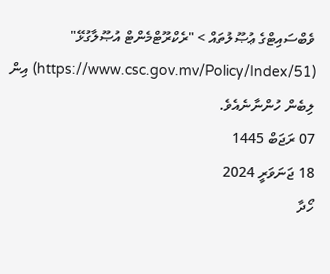ވެބްސައިޓްގެ ޢުޞޫލުތައް > "ރެކްރޫޓްމެންޓް އުޞޫލާގުޅޭ" (https://www.csc.gov.mv/Policy/Index/51) އިން ލިބެން ހުންނާނެއެވެ.
07 ރަޖަބް 1445
18 ޖަނަވަރީ 2024
ހޯދާ